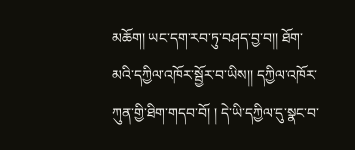མཆོག། ཡང་དག་རབ་ཏུ་བཤད་བྱ་བ།། ཐོག་མའི་དཀྱིལ་འཁོར་སྦྱོར་བ་ཡིས།། དཀྱིལ་འཁོར་ཀུན་གྱི་ཐིག་གདབ་བོ། ། དེ་ཡི་དཀྱིལ་དུ་སྣང་བ་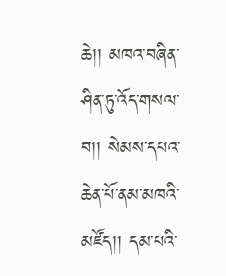ཆེ།། མཁའ་བཞིན་ཤིན་ཏུ་འོད་གསལ་བ།། སེམས་དཔའ་ཆེན་པོ་ནམ་མཁའི་མཛོད།། དམ་པའི་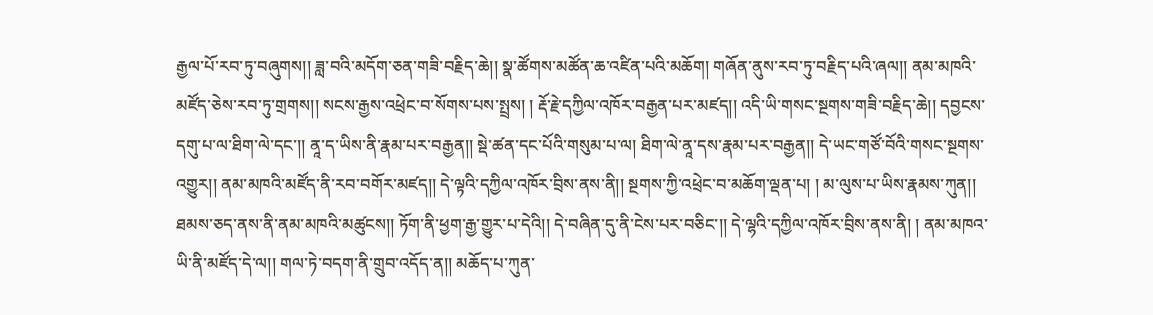རྒྱལ་པོ་རབ་ཏུ་བཞུགས།། ཟླ་བའི་མདོག་ཅན་གཟི་བརྗིད་ཆེ།། སྣ་ཚོགས་མཚོན་ཆ་འཛིན་པའི་མཆོག། གཞོན་ནུས་རབ་ཏུ་བརྗིད་པའི་ཞལ།། ནམ་མཁའི་མཛོད་ཅེས་རབ་ཏུ་གྲགས།། སངས་རྒྱས་འཕྲེང་བ་སོགས་པས་སྤྲས། ། རྡོ་རྗེ་དཀྱིལ་འཁོར་བརྒྱན་པར་མཛད།། འདི་ཡི་གསང་སྔགས་གཟི་བརྗིད་ཆེ།། དབྱངས་དགུ་པ་ལ་ཐིག་ལེ་དང་།། ནཱ་ད་ཡིས་ནི་རྣམ་པར་བརྒྱན།། སྡེ་ཚན་དང་པོའི་གསུམ་པ་ལ། ཐིག་ལེ་ནཱ་དས་རྣམ་པར་བརྒྱན།། དེ་ཡང་གཙོ་བོའི་གསང་སྔགས་འགྱུར།། ནམ་མཁའི་མཛོད་ནི་རབ་བགོར་མཛད།། དེ་ལྟའི་དཀྱིལ་འཁོར་བྲིས་ནས་ནི།། སྔགས་ཀྱི་འཕྲེང་བ་མཆོག་ལྡན་པ། ། མ་ལུས་པ་ཡིས་རྣམས་ཀུན།། ཐམས་ཅད་ནས་ནི་ནམ་མཁའི་མཚུངས།། ཏོག་ནི་ཕྱག་རྒྱ་གྱུར་པ་དེའི།། དེ་བཞིན་དུ་ནི་ངེས་པར་བཅིང་།། དེ་ལྷའི་དཀྱིལ་འཁོར་བྲིས་ནས་ནི། ། ནམ་མཁའ་ཡི་ནི་མཛོད་དེ་ལ།། གལ་ཏེ་བདག་ནི་གྲུབ་འདོད་ན།། མཆོད་པ་ཀུན་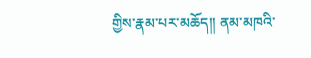གྱིས་རྣམ་པར་མཆོད།། ནམ་མཁའི་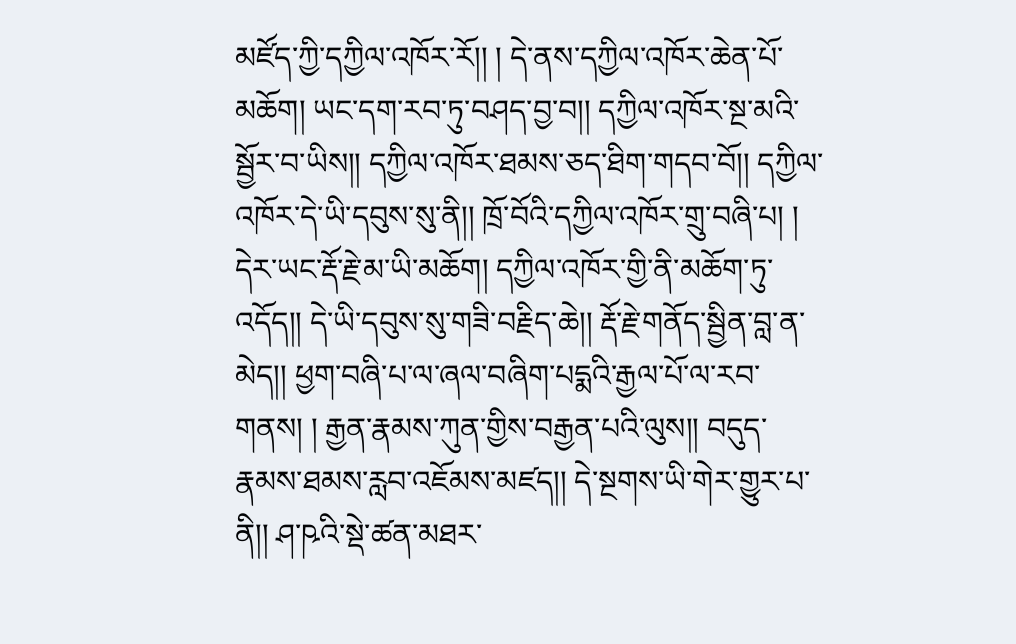མཛོད་ཀྱི་དཀྱིལ་འཁོར་རོ།། ། དེ་ནས་དཀྱིལ་འཁོར་ཆེན་པོ་མཆོག། ཡང་དག་རབ་ཏུ་བཤད་བྱ་བ།། དཀྱིལ་འཁོར་སྔ་མའི་སྦྱོར་བ་ཡིས།། དཀྱིལ་འཁོར་ཐམས་ཅད་ཐིག་གདབ་བོ།། དཀྱིལ་འཁོར་དེ་ཡི་དབུས་སུ་ནི།། ཁྲོ་བོའི་དཀྱིལ་འཁོར་གྲུ་བཞི་པ། ། དེར་ཡང་རྡོ་རྗེ་མ་ཡི་མཆོག། དཀྱིལ་འཁོར་གྱི་ནི་མཆོག་ཏུ་འདོད།། དེ་ཡི་དབུས་སུ་གཟི་བརྗིད་ཆེ།། རྡོ་རྗེ་གནོད་སྦྱིན་བླ་ན་མེད།། ཕྱག་བཞི་པ་ལ་ཞལ་བཞིག་པདྨའི་རྒྱལ་པོ་ལ་རབ་གནས། ། རྒྱན་རྣམས་ཀུན་གྱིས་བརྒྱན་པའི་ལུས།། བདུད་རྣམས་ཐམས་རླབ་འཇོམས་མཛད།། དེ་སྔགས་ཡི་གེར་གྱུར་པ་ནི།། ཤ་ཥའི་སྡེ་ཚན་མཐར་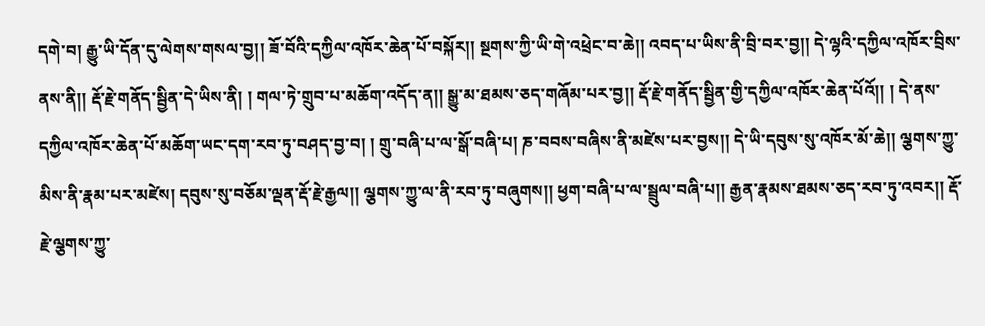དགེ་བ། རྒྱུ་ཡི་དོན་དུ་ལེགས་གསལ་བྱ།། ཟོ་བོའི་དཀྱིལ་འཁོར་ཆེན་པོ་བསྐོར།། སྔགས་ཀྱི་ཡི་གེ་འཕྲེང་བ་ཆེ།། འབད་པ་ཡིས་ནི་བྲི་བར་བྱ།། དེ་ལྷའི་དཀྱིལ་འཁོར་བྲིས་ནས་ནི།། རྡོ་རྗེ་གནོད་སྦྱིན་དེ་ཡིས་ནི། ། གལ་ཏེ་གྲུབ་པ་མཆོག་འདོད་ན།། སྒྱུ་མ་ཐམས་ཅད་གཞོམ་པར་བྱ།། རྡོ་རྗེ་གནོད་སྦྱིན་གྱི་དཀྱིལ་འཁོར་ཆེན་པོའོ།། ། དེ་ནས་དཀྱིལ་འཁོར་ཆེན་པོ་མཆོག་ཡང་དག་རབ་ཏུ་བཤད་བྱ་བ། ། གྲུ་བཞི་པ་ལ་སྒོ་བཞི་པ། ཎ་བབས་བཞིས་ནི་མཛེས་པར་བྱས།། དེ་ཡི་དབུས་སུ་འཁོར་མོ་ཆེ།། ལྕགས་ཀྱུ་མིས་ནི་རྣམ་པར་མཛེས། དབུས་སུ་བཅོམ་ལྡན་རྡོ་རྗེ་རྒྱལ།། ལྕགས་ཀྱུ་ལ་ནི་རབ་ཏུ་བཞུགས།། ཕྱག་བཞི་པ་ལ་སྦྲུལ་བཞི་པ།། རྒྱན་རྣམས་ཐམས་ཅད་རབ་ཏུ་འབར།། རྡོ་རྗེ་ལྕགས་ཀྱུ་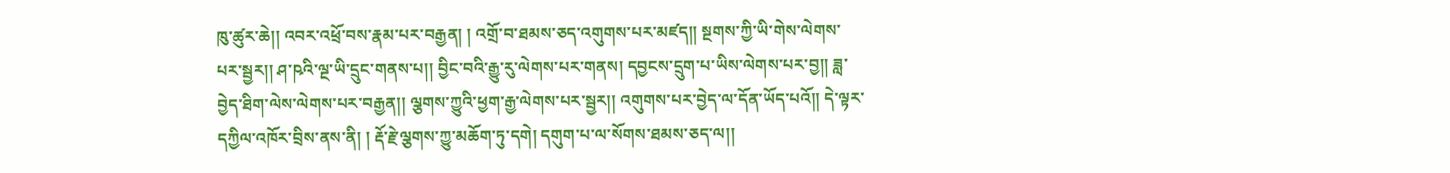ཁུ་ཚུར་ཆེ།། འབར་འཕྲོ་བས་རྣམ་པར་བརྒྱན། ། འགྲོ་བ་ཐམས་ཅད་འགུགས་པར་མཛད།། སྔགས་ཀྱི་ཡི་གེས་ལེགས་པར་སྦྱར།། ཤ་ཥའི་ལྔ་ཡི་དྲུང་གནས་པ།། བྱིང་བའི་རྒྱུ་རུ་ལེགས་པར་གནས། དབྱངས་དྲུག་པ་ཡིས་ལེགས་པར་བྱ།། ཟླ་བྱེད་ཐིག་ལེས་ལེགས་པར་བརྒྱན།། ལྕགས་ཀྱུའི་ཕྱག་རྒྱ་ལེགས་པར་སྦྱར།། འགུགས་པར་བྱེད་ལ་དོན་ཡོད་པའོ།། དེ་ལྟར་དཀྱིལ་འཁོར་བྲིས་ནས་ནི། ། རྡོ་རྗེ་ལྕགས་ཀྱུ་མཆོག་ཏུ་དགེ། དགུག་པ་ལ་སོགས་ཐམས་ཅད་ལ།།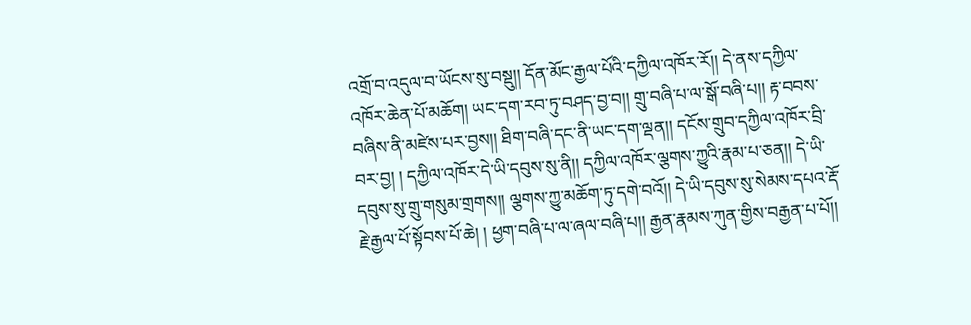འགྲོ་བ་འདུལ་བ་ཡོངས་སུ་བསྡུ།། དོན་མོང་རྒྱལ་པོའི་དཀྱིལ་འཁོར་རོ།། དེ་ནས་དཀྱིལ་འཁོར་ཆེན་པོ་མཆོག། ཡང་དག་རབ་ཏུ་བཤད་བྱ་བ།། གྲུ་བཞི་པ་ལ་སྒོ་བཞི་པ།། རྟ་བབས་བཞིས་ནི་མཛེས་པར་བྱས།། ཐིག་བཞི་དང་ནི་ཡང་དག་ལྡན།། དངོས་གྲུབ་དཀྱིལ་འཁོར་བྲི་བར་བྱ། ། དཀྱིལ་འཁོར་དེ་ཡི་དབུས་སུ་ནི།། དཀྱིལ་འཁོར་ལྕགས་ཀྱུའི་རྣམ་པ་ཅན།། དེ་ཡི་དབུས་སུ་གྲུ་གསུམ་གྲགས།། ལྕགས་ཀྱུ་མཆོག་ཏུ་དགེ་བའོ།། དེ་ཡི་དབུས་སུ་སེམས་དཔའ་རྡོ་རྗེ་རྒྱལ་པོ་སྟོབས་པོ་ཆེ། ། ཕྱག་བཞི་པ་ལ་ཞལ་བཞི་པ།། རྒྱན་རྣམས་ཀུན་གྱིས་བརྒྱན་པ་པོ།།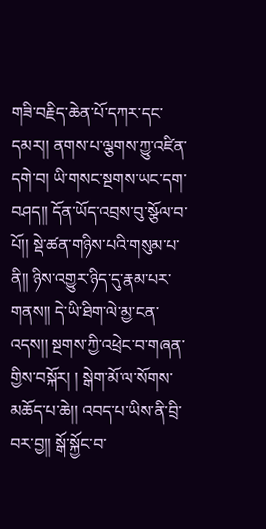གཟི་བརྗིད་ཆེན་པོ་དཀར་དང་དམར།། ནགས་པ་ལྕགས་ཀྱུ་འཛིན་དགེ་བ། ཡི་གསང་སྔགས་ཡང་དག་བཤད།། དོན་ཡོད་འབྲས་བུ་སྩོལ་བ་པོ།། སྡེ་ཚན་གཉིས་པའི་གསུམ་པ་ནི།། ཉིས་འགྱུར་ཉིད་དུ་རྣམ་པར་གནས།། དེ་ཡི་ཐིག་ལེ་མྱ་ངན་འདས།། སྔགས་ཀྱི་འཕྲེང་བ་གཞན་གྱིས་བསྐོར། ། སྒེག་མོ་ལ་སོགས་མཆོད་པ་ཆེ།། འབད་པ་ཡིས་ནི་བྲི་བར་བྱ།། སྒོ་སྐྱོང་བ་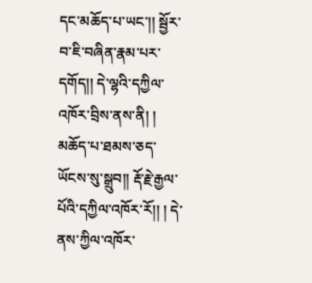དང་མཆོད་པ་ཡང་།། སྦྱོར་བ་ཇི་བཞིན་རྣམ་པར་དགོད།། དེ་ལྷའི་དཀྱིལ་འཁོར་བྲིས་ནས་ནི། ། མཆོད་པ་ཐམས་ཅད་ཡོངས་སུ་སྒྲུབ།། རྡོ་རྗེ་རྒྱལ་པོའི་དཀྱིལ་འཁོར་རོ།། ། དེ་ནས་ཀྱིལ་འཁོར་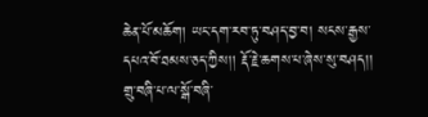ཆེན་པོ་མཆོག། ཡང་དག་རབ་ཏུ་བཤད་བྱ་བ། སངས་རྒྱས་དཔའ་བོ་ཐམས་ཅད་ཀྱིས།། རྡོ་རྗེ་ཆགས་པ་ཞེས་སུ་བཤད།། གྲུ་བཞི་པ་ལ་སྒོ་བཞི་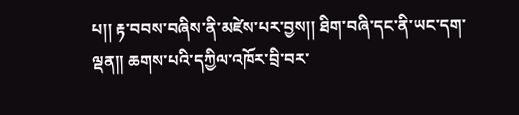པ།། རྟ་བབས་བཞིས་ནི་མཛེས་པར་བྱས།། ཐིག་བཞི་དང་ནི་ཡང་དག་ལྡན།། ཆགས་པའི་དཀྱིལ་འཁོར་བྲི་བར་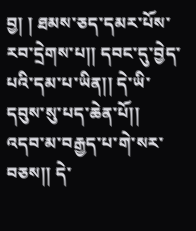བྱ། ། ཐམས་ཅད་དམར་པོས་རབ་དྲེགས་པ།། དབང་དུ་བྱེད་པའི་དམ་པ་ཡིན།། དེ་ཡི་དབུས་སུ་པད་ཆེན་པོ།། འདབ་མ་བརྒྱད་པ་གེ་སར་བཅས།། དེ་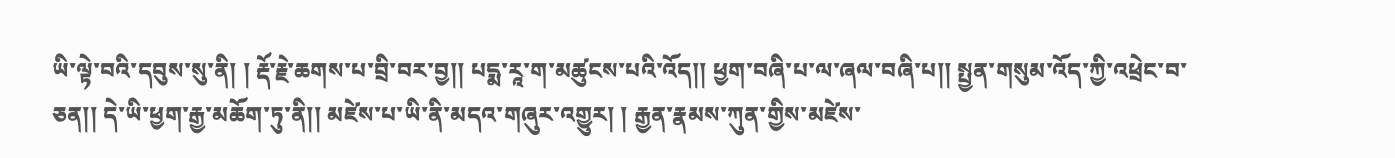ཡི་ལྟེ་བའི་དབུས་སུ་ནི། ། རྡོ་རྗེ་ཆགས་པ་བྲི་བར་བྱ།། པདྨ་རཱ་ག་མཚུངས་པའི་འོད།། ཕྱག་བཞི་པ་ལ་ཞལ་བཞི་པ།། སྤྱན་གསུམ་འོད་ཀྱི་འཕྲེང་བ་ཅན།། དེ་ཡི་ཕྱག་རྒྱ་མཆོག་ཏུ་ནི།། མཛེས་པ་ཡི་ནི་མདའ་གཞུར་འགྱུར། ། རྒྱན་རྣམས་ཀུན་གྱིས་མཛེས་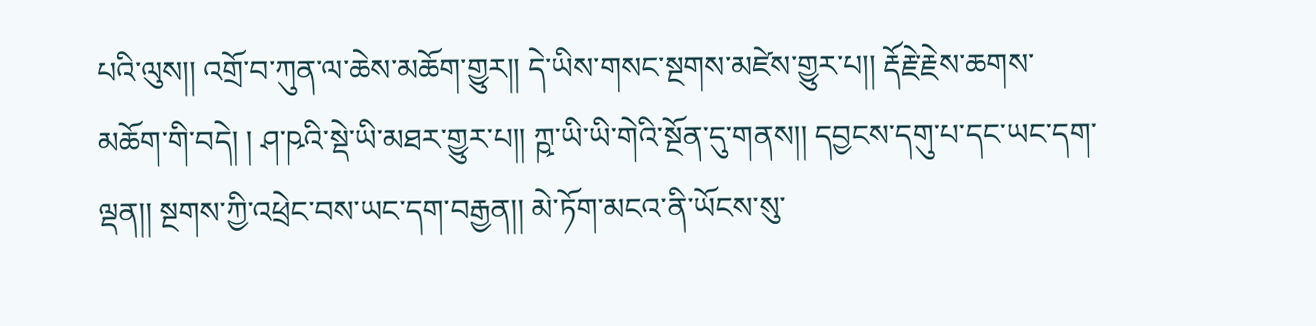པའི་ལུས།། འགྲོ་བ་ཀུན་ལ་ཆེས་མཆོག་གྱུར།། དེ་ཡིས་གསང་སྔགས་མཛེས་གྱུར་པ།། རྡོརྗེ་རྗེས་ཆགས་མཆོག་གི་བདེ། ། ཤ་ཥའི་སྡེ་ཡི་མཐར་གྱུར་པ།། ཀྵ་ཡི་ཡི་གེའི་སྔོན་དུ་གནས།། དབྱངས་དགུ་པ་དང་ཡང་དག་ལྡན།། སྔགས་ཀྱི་འཕྲེང་བས་ཡང་དག་བརྒྱན།། མེ་ཏོག་མངའ་ནི་ཡོངས་སུ་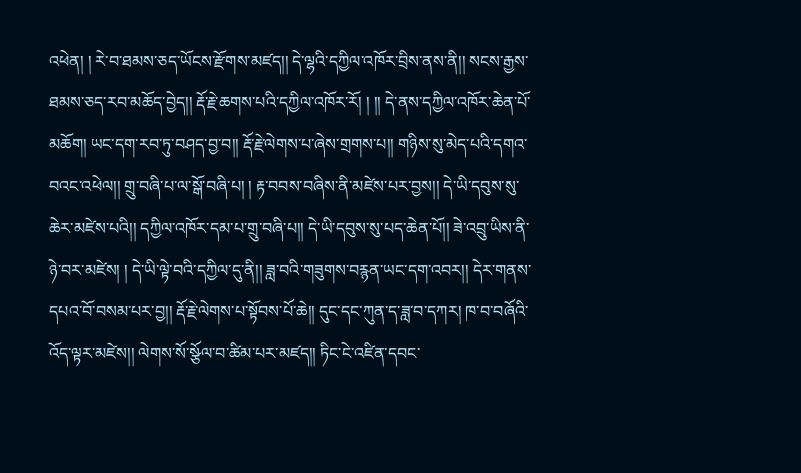འཕེན། ། རེ་བ་ཐམས་ཅད་ཡོངས་རྫོགས་མཛད།། དེ་ལྷའི་དཀྱིལ་འཁོར་བྲིས་ནས་ནི།། སངས་རྒྱས་ཐམས་ཅད་རབ་མཆོད་བྱེད།། རྡོ་རྗེ་ཆགས་པའི་དཀྱིལ་འཁོར་རོ། ། །། དེ་ནས་དཀྱིལ་འཁོར་ཆེན་པོ་མཆོག། ཡང་དག་རབ་ཏུ་བཤད་བྱ་བ།། རྡོ་རྗེ་ལེགས་པ་ཞེས་གྲགས་པ།། གཉིས་སུ་མེད་པའི་དགའ་བའང་འཕེལ།། གྲུ་བཞི་པ་ལ་སྒོ་བཞི་པ། ། རྟ་བབས་བཞིས་ནི་མཛེས་པར་བྱས།། དེ་ཡི་དབུས་སུ་ཆེར་མཛེས་པའི།། དཀྱིལ་འཁོར་དམ་པ་གྲུ་བཞི་པ།། དེ་ཡི་དབུས་སུ་པད་ཆེན་པོ།། ཟེ་འབྲུ་ཡིས་ནི་ཉེ་བར་མཛེས། ། དེ་ཡི་ལྟེ་བའི་དཀྱིལ་དུ་ནི།། ཟླ་བའི་གཟུགས་བརྙན་ཡང་དག་འབར།། དེར་གནས་དཔའ་བོ་བསམ་པར་བྱ།། རྡོ་རྗེ་ལེགས་པ་སྟོབས་པོ་ཆེ།། དུང་དང་ཀུན་ད་ཟླ་བ་དཀར། ཁ་བ་བཞོའི་འོད་ལྟར་མཛེས།། ལེགས་སོ་སྩོལ་བ་ཚིམ་པར་མཛད།། ཏིང་ངེ་འཛིན་དབང་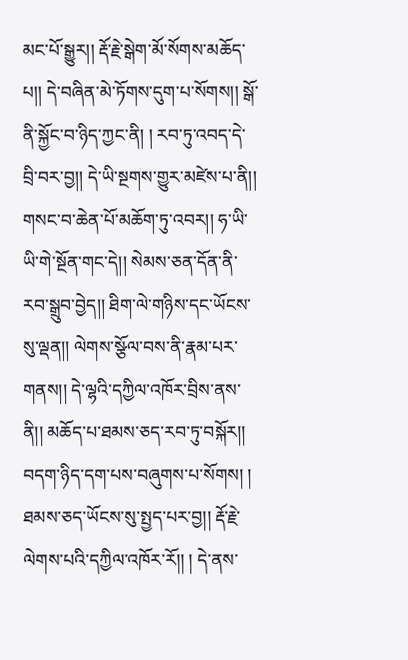མང་པོ་སྒྱུར།། རྡོ་རྗེ་སྒེག་མོ་སོགས་མཆོད་པ།། དེ་བཞིན་མེ་ཏོགས་དུག་པ་སོགས།། སྒོ་ནི་སྐྱོང་བ་ཉིད་ཀྱང་ནི། ། རབ་ཏུ་འབད་དེ་བྲི་བར་བྱ།། དེ་ཡི་སྔགས་གྱུར་མཛེས་པ་ནི།། གསང་བ་ཆེན་པོ་མཆོག་ཏུ་འབར།། ཧ་ཡི་ཡི་གེ་སྔོན་གང་དེ།། སེམས་ཅན་དོན་ནི་རབ་སྒྲུབ་བྱེད།། ཐིག་ལེ་གཉིས་དང་ཡོངས་སུ་ལྡན།། ལེགས་སྩོལ་བས་ནི་རྣམ་པར་གནས།། དེ་ལྷའི་དཀྱིལ་འཁོར་བྲིས་ནས་ནི།། མཆོད་པ་ཐམས་ཅད་རབ་ཏུ་བསྐོར།། བདག་ཉིད་དག་པས་བཞུགས་པ་སོགས། ། ཐམས་ཅད་ཡོངས་སུ་སྤྱད་པར་བྱ།། རྡོ་རྗེ་ལེགས་པའི་དཀྱིལ་འཁོར་རོ།། ། དེ་ནས་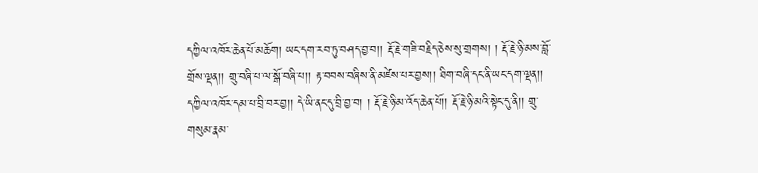དཀྱིལ་འཁོར་ཆེན་པོ་མཆོག། ཡང་དག་རབ་ཏུ་བཤད་བྱ་བ།། རྡོ་རྗེ་གཟི་བརྗིད་ཅེས་སུ་གྲགས། ། རྡོ་རྗེ་ཉི་མས་བློ་གྲོས་ལྡན།། གྲུ་བཞི་པ་ལ་སྒོ་བཞི་པ།། རྟ་བབས་བཞིས་ནི་མཛེས་པར་བྱས།། ཐིག་བཞི་དང་ནི་ཡང་དག་ལྡན།། དཀྱིལ་འཁོར་དམ་པ་བྲི་བར་བྱ།། དེ་ཡི་ནང་དུ་བྲི་བྱ་བ། ། རྡོ་རྗེ་ཉི་མ་འོད་ཆེན་པོ།། རྡོ་རྗེ་ཉི་མའི་སྟེང་དུ་ནི།། གྲུ་གསུམ་རྣམ་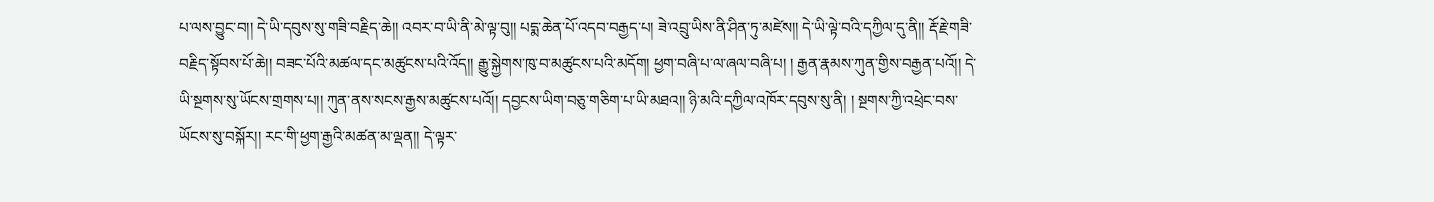པ་ལས་བྱུང་བ།། དེ་ཡི་དབུས་སུ་གཟི་བརྗིད་ཆེ།། འབར་བ་ཡི་ནི་མེ་ལྟ་བུ།། པདྨ་ཆེན་པོ་འདབ་བརྒྱད་པ། ཟེ་འབྲུ་ཡིས་ནི་ཤིན་ཏུ་མཛེས།། དེ་ཡི་ལྟེ་བའི་དཀྱིལ་དུ་ནི།། རྡོ་རྗེ་གཟི་བརྗིད་སྟོབས་པོ་ཆེ།། བཟང་པོའི་མཚལ་དང་མཚུངས་པའི་འོད།། རྒྱུ་སྐྱེགས་ཁུ་བ་མཚུངས་པའི་མདོག། ཕྱག་བཞི་པ་ལ་ཞལ་བཞི་པ། ། རྒྱན་རྣམས་ཀུན་གྱིས་བརྒྱན་པའོ།། དེ་ཡི་སྔགས་སུ་ཡོངས་གྲགས་པ།། ཀུན་ནས་སངས་རྒྱས་མཚུངས་པའོ།། དབྱངས་ཡིག་བཅུ་གཅིག་པ་ཡི་མཐའ།། ཉི་མའི་དཀྱིལ་འཁོར་དབུས་སུ་ནི། ། སྔགས་ཀྱི་འཕྲེང་བས་ཡོངས་སུ་བསྐོར།། རང་གི་ཕྱག་རྒྱའི་མཚན་མ་ལྡན།། དེ་ལྟར་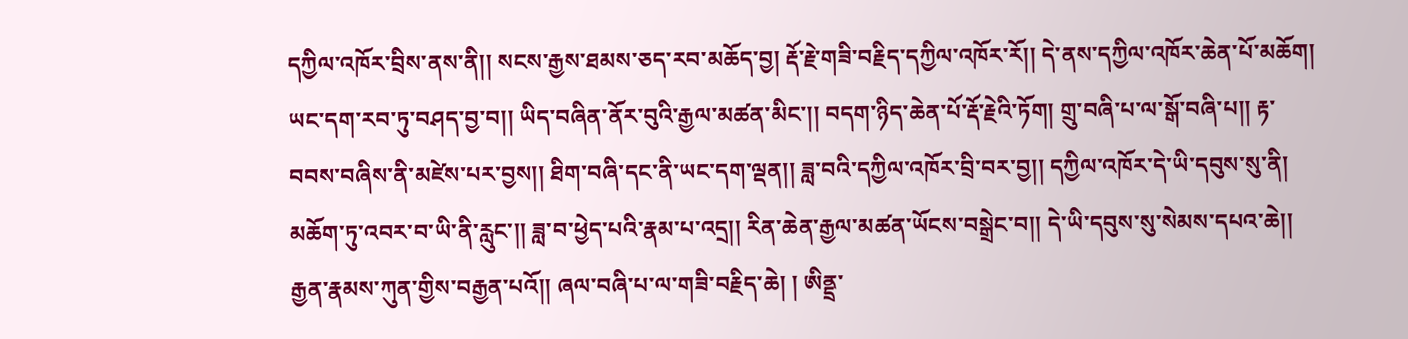དཀྱིལ་འཁོར་བྲིས་ནས་ནི།། སངས་རྒྱས་ཐམས་ཅད་རབ་མཆོད་བྱ། རྡོ་རྗེ་གཟི་བརྗིད་དཀྱིལ་འཁོར་རོ།། དེ་ནས་དཀྱིལ་འཁོར་ཆེན་པོ་མཆོག། ཡང་དག་རབ་ཏུ་བཤད་བྱ་བ།། ཡིད་བཞིན་ནོར་བུའི་རྒྱལ་མཚན་མིང་།། བདག་ཉིད་ཆེན་པོ་རྡོ་རྗེའི་ཏོག། གྲུ་བཞི་པ་ལ་སྒོ་བཞི་པ།། རྟ་བབས་བཞིས་ནི་མཛེས་པར་བྱས།། ཐིག་བཞི་དང་ནི་ཡང་དག་ལྡན།། ཟླ་བའི་དཀྱིལ་འཁོར་བྲི་བར་བྱ།། དཀྱིལ་འཁོར་དེ་ཡི་དབུས་སུ་ནི། མཆོག་ཏུ་འབར་བ་ཡི་ནི་རླུང་།། ཟླ་བ་ཕྱེད་པའི་རྣམ་པ་འདྲ།། རིན་ཆེན་རྒྱལ་མཚན་ཡོངས་བསྒྲེང་བ།། དེ་ཡི་དབུས་སུ་སེམས་དཔའ་ཆེ།། རྒྱན་རྣམས་ཀུན་གྱིས་བརྒྱན་པའོ།། ཞལ་བཞི་པ་ལ་གཟི་བརྗིད་ཆེ། ། ཨིནྡྲ་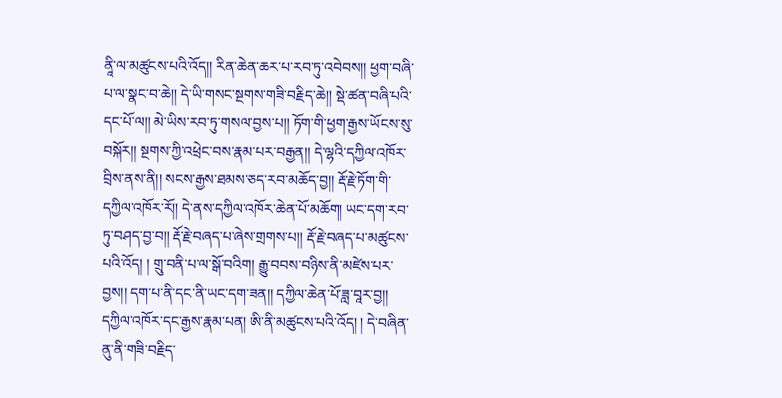ནཱི་ལ་མཚུངས་པའི་འོད།། རིན་ཆེན་ཆར་པ་རབ་ཏུ་འབེབས།། ཕྱག་བཞི་པ་ལ་སྣང་བ་ཆེ།། དེ་ཡི་གསང་སྔགས་གཟི་བརྗིད་ཆེ།། སྡེ་ཚན་བཞི་པའི་དང་པོ་ལ།། མེ་ཡིས་རབ་ཏུ་གསལ་བྱས་པ།། ཏོག་གི་ཕྱག་རྒྱས་ཡོངས་སུ་བསྐོར།། སྔགས་ཀྱི་འཕྲེང་བས་རྣམ་པར་བརྒྱན།། དེ་ལྷའི་དཀྱིལ་འཁོར་བྲིས་ནས་ནི།། སངས་རྒྱས་ཐམས་ཅད་རབ་མཆོད་བྱ།། རྡོ་རྗེ་ཏོག་གི་དཀྱིལ་འཁོར་རོ།། དེ་ནས་དཀྱིལ་འཁོར་ཆེན་པོ་མཆོག། ཡང་དག་རབ་ཏུ་བཤད་བྱ་བ།། རྡོ་རྗེ་བཞད་པ་ཞེས་གྲགས་པ།། རྡོ་རྗེ་བཞད་པ་མཚུངས་པའི་འོད། ། གྲུ་བནི་པ་ལ་སྒོ་བའིག། རྒྱུ་བབས་བཉིས་ནི་མཛེས་པར་བྱས།། དག་པ་ནི་དང་ནི་ཡང་དག་ཟན།། དཀྱིལ་ཆེན་པོ་ཟླ་བཱར་བྱ།། དཀྱིལ་འཁོར་དང་རྒྱས་རྣམ་པན། ཨི་ནི་མཚུངས་པའི་འོད། ། དེ་བཞིན་ནུ་ནི་གཟི་བརྗིད་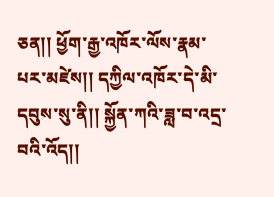ཅན།། ཕྱོག་རྒྱ་འཁོར་ལོས་རྣམ་པར་མཛེས།། དཀྱིལ་འཁོར་དེ་མི་དབུས་སུ་ནི།། སྐྱོན་ཀའི་ཟླ་བ་འདྲ་བའི་འོད།།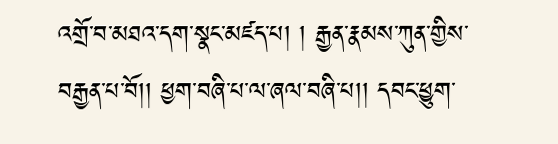འགྲོ་བ་མཐའ་དག་སྣང་མཛད་པ། ། རྒྱན་རྣམས་ཀུན་གྱིས་བརྒྱན་པ་བོ།། ཕྱག་བཞི་པ་ལ་ཞལ་བཞི་པ།། དབང་ཕྱུག་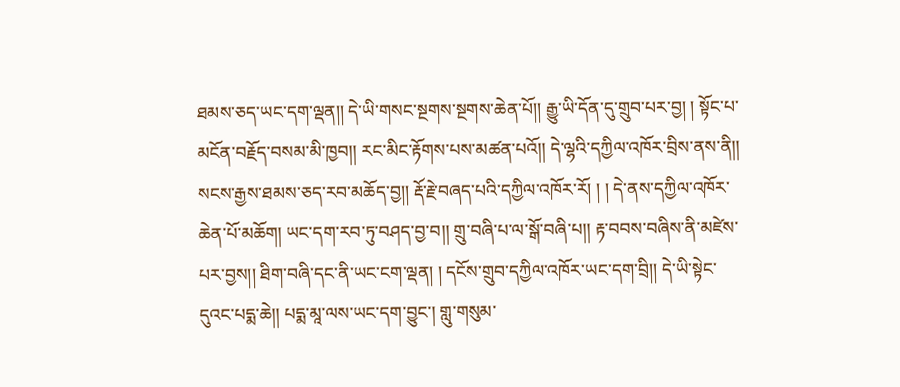ཐམས་ཅད་ཡང་དག་ལྡན།། དེ་ཡི་གསང་སྔགས་སྔགས་ཆེན་པོ།། རྒྱུ་ཡི་དོན་དུ་གྲུབ་པར་བྱ། ། སྟོང་པ་མངོན་བརྗོད་བསམ་མི་ཁྱབ།། རང་མིང་རྟོགས་པས་མཚན་པའོ།། དེ་ལྷའི་དཀྱིལ་འཁོར་བྲིས་ནས་ནི།། སངས་རྒྱས་ཐམས་ཅད་རབ་མཆོད་བྱ།། རྡོ་རྗེ་བཞད་པའི་དཀྱིལ་འཁོར་རོ། ། ། དེ་ནས་དཀྱིལ་འཁོར་ཆེན་པོ་མཆོག། ཡང་དག་རབ་ཏུ་བཤད་བྱ་བ།། གྲུ་བཞི་པ་ལ་སྒོ་བཞི་པ།། རྟ་བབས་བཞིས་ནི་མཛེས་པར་བྱས།། ཐིག་བཞི་དང་ནི་ཡང་ངག་ལྡན། ། དངོས་གྲུབ་དཀྱིལ་འཁོར་ཡང་དག་བྲི།། དེ་ཡི་སྟེང་དུའང་པདྨ་ཆེ།། པདྨ་མཱ་ལས་ཡང་དག་བྱུང་། གླུ་གསུམ་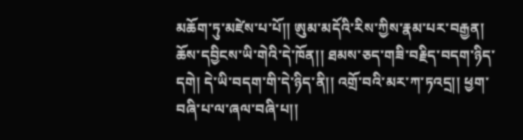མཆོག་ཏུ་མཛེས་པ་པོ།། ཨུམ་མདོའི་རིས་ཀྱིས་རྣམ་པར་བརྒྱན། ཆོས་དབྱིངས་ཡི་གེའི་དེ་ཁོན།། ཐམས་ཅད་གཟི་བརྗིད་བདག་ཉིད་དགེ། དེ་ཡི་བདག་གི་དེ་ཉིད་ནི།། འགྲོ་བའི་མར་ཀ་ཏའདྲ།། ཕྱག་བཞི་པ་ལ་ཞལ་བཞི་པ།།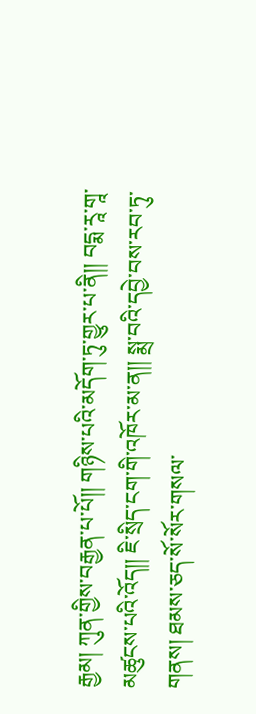རྒྱམ། ཀུན་གྱིས་བརྒྱན་པ་པོ།། གཉིས་པའི་མདོག་ཏུ་གྱུར་པ་ནི།། བདྨ་རཱ་གཱ་མཚུངས་པའི་འོད།། ཇི་སྲིད་ངག་གི་འཁོར་མ་ན།། སྨྲ་བའི་དབྱེ་བས་རབ་ཏུ་གནས། ཐམས་ཅད་སོ་སོར་གསལ་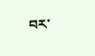བར་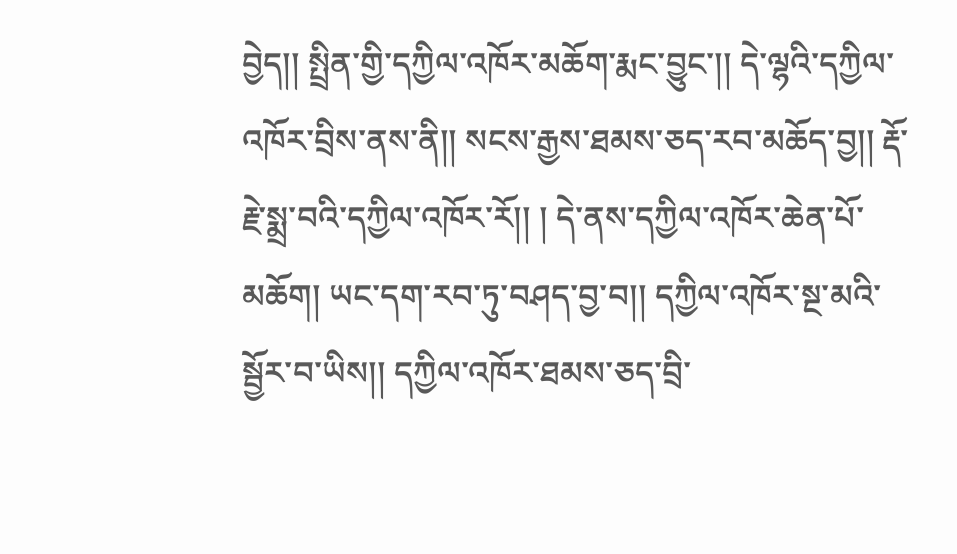བྱེད།། སྤྲིན་གྱི་དཀྱིལ་འཁོར་མཆོག་རྨང་བྱུང་།། དེ་ལྷའི་དཀྱིལ་འཁོར་བྲིས་ནས་ནི།། སངས་རྒྱས་ཐམས་ཅད་རབ་མཆོད་བྱ།། རྡོ་རྗེ་སྨྲ་བའི་དཀྱིལ་འཁོར་རོ།། ། དེ་ནས་དཀྱིལ་འཁོར་ཆེན་པོ་མཆོག། ཡང་དག་རབ་ཏུ་བཤད་བྱ་བ།། དཀྱིལ་འཁོར་སྔ་མའི་སྦྱོར་བ་ཡིས།། དཀྱིལ་འཁོར་ཐམས་ཅད་བྲི་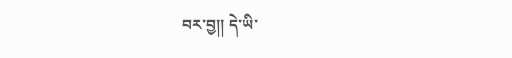བར་བྱ།། དེ་ཡི་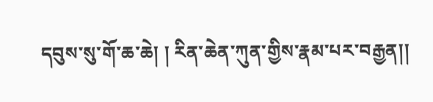དབུས་སུ་གོ་ཆ་ཆེ། ། རིན་ཆེན་ཀུན་གྱིས་རྣམ་པར་བརྒྱན།།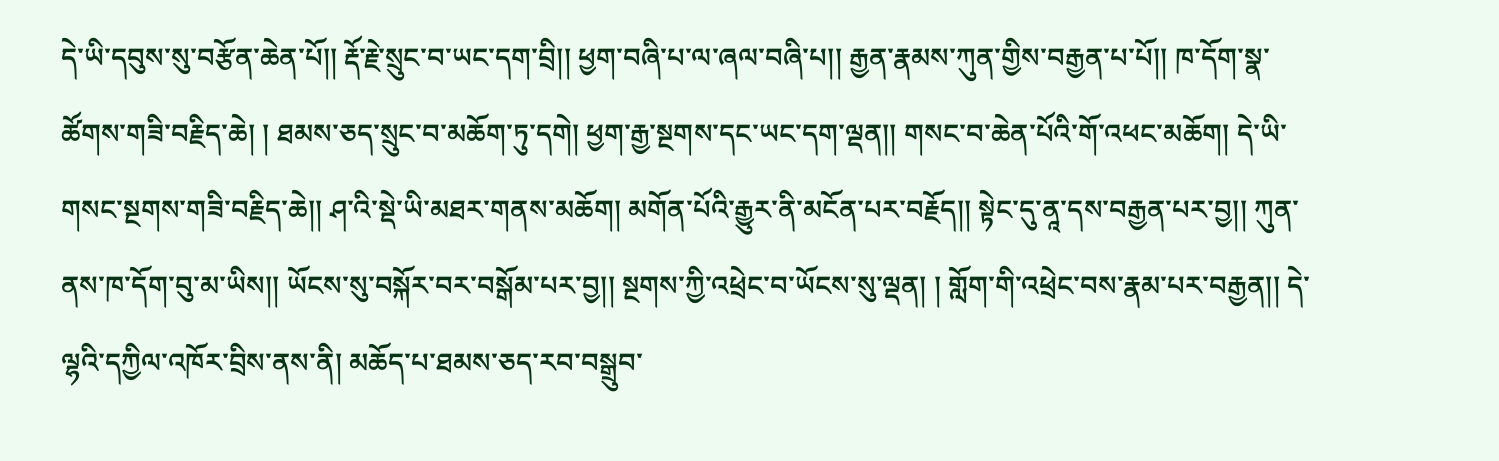དེ་ཡི་དབུས་སུ་བརྩོན་ཆེན་པོ།། རྡོ་རྗེ་སྲུང་བ་ཡང་དག་བྲི།། ཕྱག་བཞི་པ་ལ་ཞལ་བཞི་པ།། རྒྱན་རྣམས་ཀུན་གྱིས་བརྒྱན་པ་པོ།། ཁ་དོག་སྣ་ཚོགས་གཟི་བརྗིད་ཆེ། ། ཐམས་ཅད་སྲུང་བ་མཆོག་ཏུ་དགེ། ཕྱག་རྒྱ་སྔགས་དང་ཡང་དག་ལྡན།། གསང་བ་ཆེན་པོའི་གོ་འཕང་མཆོག། དེ་ཡི་གསང་སྔགས་གཟི་བརྗིད་ཆེ།། ཤ་འི་སྡེ་ཡི་མཐར་གནས་མཆོག། མགོན་པོའི་རྒྱུར་ནི་མངོན་པར་བརྗོད།། སྟེང་དུ་ནཱ་དས་བརྒྱན་པར་བྱ།། ཀུན་ནས་ཁ་དོག་བུ་མ་ཡིས།། ཡོངས་སུ་བསྐོར་བར་བསྒོམ་པར་བྱ།། སྔགས་ཀྱི་འཕྲེང་བ་ཡོངས་སུ་ལྡན། ། གློག་གི་འཕྲེང་བས་རྣམ་པར་བརྒྱན།། དེ་ལྷའི་དཀྱིལ་འཁོར་བྲིས་ནས་ནི། མཆོད་པ་ཐམས་ཅད་རབ་བསྒྲུབ་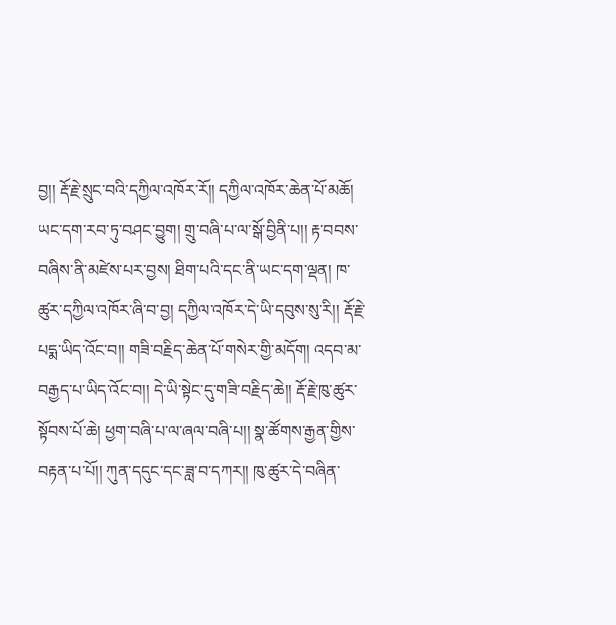བྱ།། རྡོ་རྗེ་སྲུང་བའི་དཀྱིལ་འཁོར་རོ།། དཀྱིལ་འཁོར་ཆེན་པོ་མཆོ། ཡང་དག་རབ་ཏུ་བཤང་བྱུག། གྲུ་བཞི་པ་ལ་སྒོ་བྱིནི་པ།། རྟ་བབས་བཞིས་ནི་མཛེས་པར་བྱས། ཐིག་པའི་དང་ནི་ཡང་དག་ལྡན། ཁ་ཚུར་དཀྱིལ་འཁོར་ཞི་བ་བྱ། དཀྱིལ་འཁོར་དེ་ཡི་དབུས་སུ་རི།། རྡོ་རྗེ་པདྨ་ཡིད་འོང་བ།། གཟི་བརྗིད་ཆེན་པོ་གསེར་གྱི་མདོག། འདབ་མ་བརྒྱད་པ་ཡིད་འོང་བ།། དེ་ཡི་སྟེང་དུ་གཟི་བརྗིད་ཆེ།། རྡོ་རྗེ་ཁུ་ཚུར་སྟོབས་པོ་ཆེ། ཕྱག་བཞི་པ་ལ་ཞལ་བཞི་པ།། སྣ་ཚོགས་རྒྱན་གྱིས་བརྟན་པ་པོ།། ཀུན་དདུང་དང་ཟླ་བ་དཀར།། ཁུ་ཚུར་དེ་བཞིན་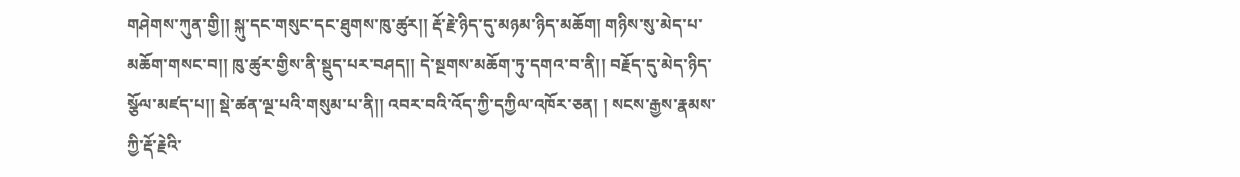གཤེགས་ཀུན་གྱི།། སྐུ་དང་གསུང་དང་ཐུགས་ཁུ་ཚུར།། རྡོ་རྗེ་ཉིད་དུ་མཉམ་ཉིད་མཆོག། གཉིས་སུ་མེད་པ་མཆོག་གསང་བ།། ཁུ་ཚུར་གྱིས་ནི་སྡུད་པར་བཤད།། དེ་སྔགས་མཆོག་ཏུ་དགའ་བ་ནི།། བརྗོད་དུ་མེད་ཉིད་སྩོལ་མཛད་པ།། སྡེ་ཚན་ལྔ་པའི་གསུམ་པ་ནི།། འབར་བའི་འོད་ཀྱི་དཀྱིལ་འཁོར་ཅན། ། སངས་རྒྱས་རྣམས་ཀྱི་རྡོ་རྗེའི་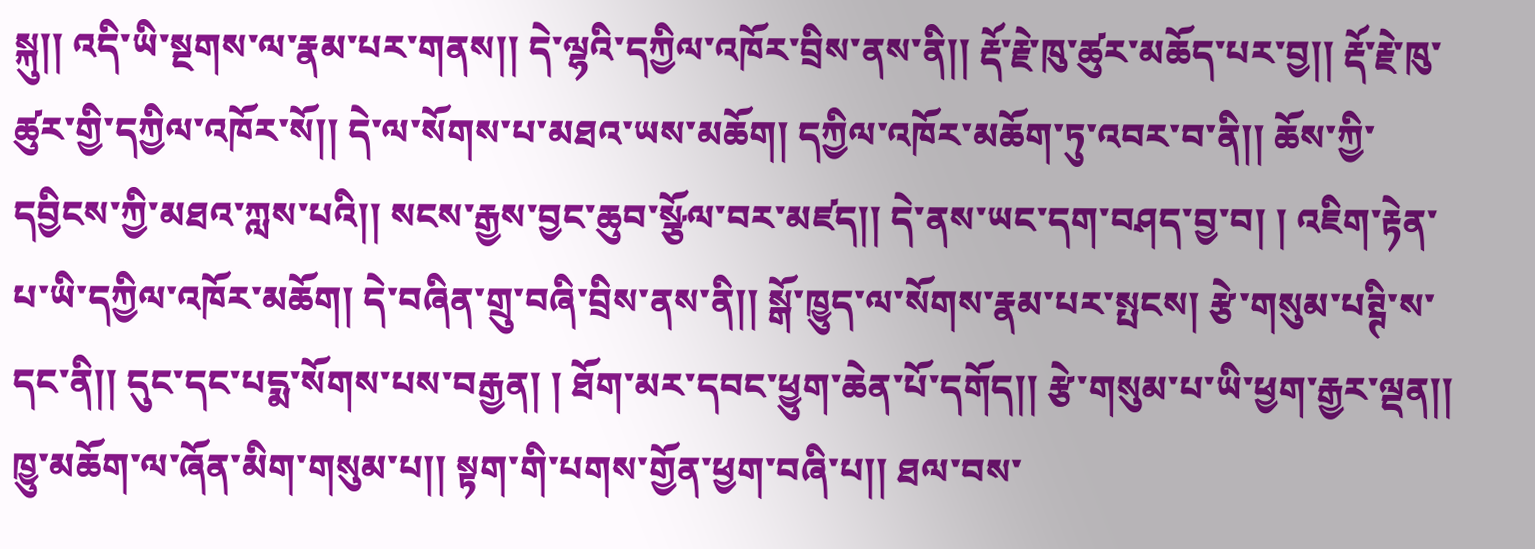སྐུ།། འདི་ཡི་སྔགས་ལ་རྣམ་པར་གནས།། དེ་ལྷའི་དཀྱིལ་འཁོར་བྲིས་ནས་ནི།། རྡོ་རྗེ་ཁུ་ཚུར་མཆོད་པར་བྱ།། རྡོ་རྗེ་ཁུ་ཚུར་གྱི་དཀྱིལ་འཁོར་སོ།། དེ་ལ་སོགས་པ་མཐའ་ཡས་མཆོག། དཀྱིལ་འཁོར་མཆོག་ཏུ་འབར་བ་ནི།། ཆོས་ཀྱི་དབྱིངས་ཀྱི་མཐའ་ཀླས་པའི།། སངས་རྒྱས་བྱང་ཆུབ་སྩོལ་བར་མཛད།། དེ་ནས་ཡང་དག་བཤད་བྱ་བ། ། འཇིག་རྟེན་པ་ཡི་དཀྱིལ་འཁོར་མཆོག། དེ་བཞིན་གྲུ་བཞི་བྲིས་ནས་ནི།། སྒོ་ཁྱུད་ལ་སོགས་རྣམ་པར་སྤངས། རྩེ་གསུམ་པཊྚི་ས་དང་ནི།། དུང་དང་པདྨ་སོགས་པས་བརྒྱན། ། ཐོག་མར་དབང་ཕྱུག་ཆེན་པོ་དགོད།། རྩེ་གསུམ་པ་ཡི་ཕྱག་རྒྱར་ལྡན།། ཁྱུ་མཆོག་ལ་ཞོན་མིག་གསུམ་པ།། སྟག་གི་པགས་གྱོན་ཕྱག་བཞི་པ།། ཐལ་བས་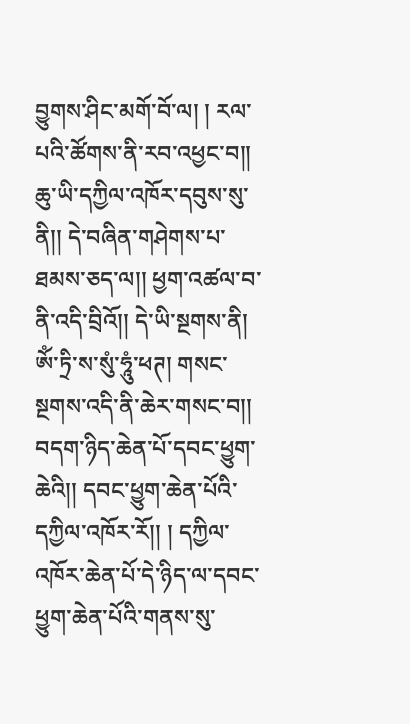བྱུགས་ཤིང་མགོ་བོ་ལ། ། རལ་པའི་ཚོགས་ནི་རབ་འཕྱང་བ།། ཆུ་ཡི་དཀྱིལ་འཁོར་དབུས་སུ་ནི།། དེ་བཞིན་གཤེགས་པ་ཐམས་ཅད་ལ།། ཕྱག་འཚལ་བ་ནི་འདི་བྲིའོ།། དེ་ཡི་སྔགས་ནི། ཨོཾ་ཏྲི་ས་སུཾ་ཧཱུཾ་ཕཊ། གསང་སྔགས་འདི་ནི་ཆེར་གསང་བ།། བདག་ཉིད་ཆེན་པོ་དབང་ཕྱུག་ཆེའི།། དབང་ཕྱུག་ཆེན་པོའི་དཀྱིལ་འཁོར་རོ།། ། དཀྱིལ་འཁོར་ཆེན་པོ་དེ་ཉིད་ལ་དབང་ཕྱུག་ཆེན་པོའི་གནས་སུ་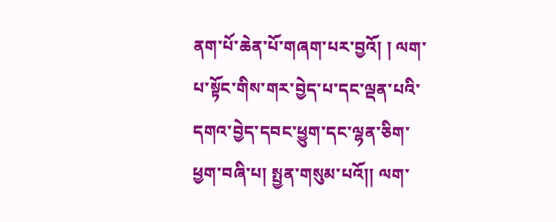ནག་པོ་ཆེན་པོ་གཞག་པར་བྱའོ། ། ལག་པ་སྟོང་གིས་གར་བྱེད་པ་དང་ལྡན་པའི་དགའ་བྱེད་དབང་ཕྱུག་དང་ལྷན་ཅིག་ཕྱག་བཞི་པ། སྤྱན་གསུམ་པའོ།། ལག་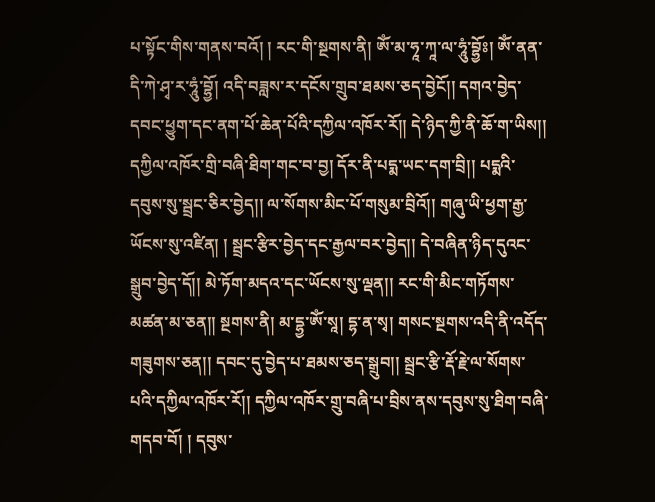པ་སྟོང་གིས་གནས་བའོ། ། རང་གི་སྔགས་ནི། ཨོཾ་མ་ཧཱ་ཀཱ་ལ་ཧཱུཾ་བྷྱོཿ། ཨོཾ་ནན་དི་ཀེ་ཤྭ་ར་ཧཱུཾ་བྷྱོ། འདི་བཟླས་ར་དངོས་གྲུབ་ཐམས་ཅད་བྱེངོ།། དགའ་བྱེད་དབང་ཕྱུག་དང་ནག་པོ་ཆེན་པོའི་དཀྱིལ་འཁོར་རོ།། དེ་ཉིད་ཀྱི་ནི་ཆོ་ག་ཡིས།། དཀྱིལ་འཁོར་གྲི་བཞི་ཐིག་གང་བ་བྱ། དོར་ནི་པདྨ་ཡང་དག་བྲི།། པདྨའི་དབུས་སུ་སྦྲང་ཅིར་བྱེད།། ལ་སོགས་མིང་པོ་གསུམ་བྲིའོ།། གཞུ་ཡི་ཕྱག་རྒྱ་ཡོངས་སུ་འཛིན། ། སྦྲང་རྩིར་བྱེད་དང་རྒྱལ་བར་བྱེད།། དེ་བཞིན་ཉིད་དུའང་སྒྲུབ་བྱེད་དོ།། མེ་ཏོག་མདའ་དང་ཡོངས་སུ་ལྡན།། རང་གི་མིང་གཏོགས་མཚན་མ་ཅན།། སྔགས་ནི། མ་དྷྱ་ཨོཾ་སཱ། དྷ་ན་སྭ། གསང་སྔགས་འདི་ནི་འདོད་གཟུགས་ཅན།། དབང་དུ་བྱེད་པ་ཐམས་ཅད་སྒྲུབ།། སྦྲང་རྩི་རྡོ་རྗེ་ལ་སོགས་པའི་དཀྱིལ་འཁོར་རོ།། དཀྱིལ་འཁོར་གྲུ་བཞི་པ་བྲིས་ནས་དབུས་སུ་ཐིག་བཞི་གདབ་བོ། ། དབུས་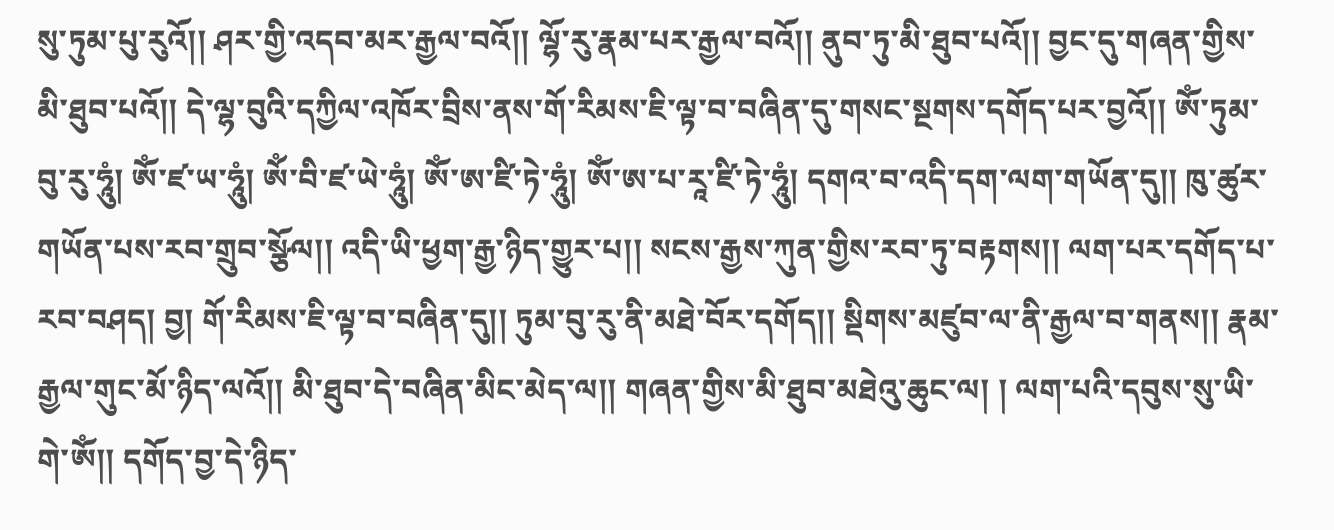སུ་ཏུམ་པུ་རུའོ།། ཤར་གྱི་འདབ་མར་རྒྱལ་བའོ།། ལྷོ་རུ་རྣམ་པར་རྒྱལ་བའོ།། ནུབ་ཏུ་མི་ཐུབ་པའོ།། བྱང་དུ་གཞན་གྱིས་མི་ཐུབ་པའོ།། དེ་ལྷ་བུའི་དཀྱིལ་འཁོར་བྲིས་ནས་གོ་རིམས་ཇི་ལྟ་བ་བཞིན་དུ་གསང་སྔགས་དགོད་པར་བྱའོ།། ཨོཾ་ཏུམ་བུ་རུ་ཧཱུཾ། ཨོཾ་ཛ་ཡ་ཧཱུཾ། ཨོཾ་བི་ཛ་ཡེ་ཧཱུཾ། ཨོཾ་ཨ་ཛི་ཏེ་ཧཱུཾ། ཨོཾ་ཨ་པ་རཱ་ཛི་ཏེ་ཧཱུཾ། དགའ་བ་འདི་དག་ལག་གཡོན་དུ།། ཁུ་ཚུར་གཡོན་པས་རབ་གྲུབ་སྩོལ།། འདི་ཡི་ཕྱག་རྒྱ་ཉིད་གྱུར་པ།། སངས་རྒྱས་ཀུན་གྱིས་རབ་ཏུ་བརྟགས།། ལག་པར་དགོད་པ་རབ་བཤད། བྱ། གོ་རིམས་ཇི་ལྟ་བ་བཞིན་དུ།། ཏུམ་བུ་རུ་ནི་མཐེ་བོར་དགོད།། སྡིགས་མཛུབ་ལ་ནི་རྒྱལ་བ་གནས།། རྣམ་རྒྱལ་གུང་མོ་ཉིད་ལའོ།། མི་ཐུབ་དེ་བཞིན་མིང་མེད་ལ།། གཞན་གྱིས་མི་ཐུབ་མཐེའུ་ཆུང་ལ། ། ལག་པའི་དབུས་སུ་ཡི་གེ་ཨོཾ།། དགོད་བྱ་དེ་ཉིད་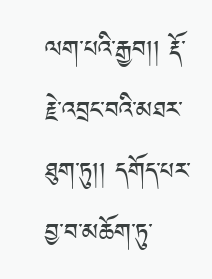ལག་པའི་རྒྱབ།། རྡོ་རྗེ་འབྲང་བའི་མཐར་ཐུག་ཏུ།། དགོད་པར་བྱ་བ་མཆོག་ཏུ་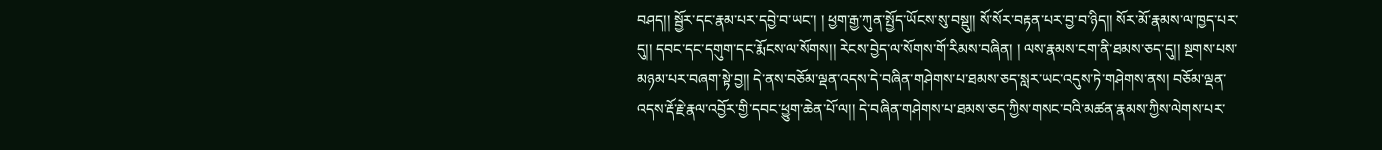བཤད།། སྦྱོར་དང་རྣམ་པར་དབྱེ་བ་ཡང་། ། ཕྱག་རྒྱ་ཀུན་སྤྱོད་ཡོངས་སུ་བསྡུ།། སོ་སོར་བརྟན་པར་བྱ་བ་ཉིད།། སོར་མོ་རྣམས་ལ་ཁྱད་པར་དུ།། དབང་དང་དགུག་དང་རྨོངས་ལ་སོགས།། རེངས་བྱེད་ལ་སོགས་གོ་རིམས་བཞིན། ། ལས་རྣམས་ངག་ནི་ཐམས་ཅད་དུ།། སྔགས་པས་མཉམ་པར་བཞག་སྟེ་བྱ།། དེ་ནས་བཅོམ་ལྡན་འདས་དེ་བཞིན་གཤེགས་པ་ཐམས་ཅད་སླར་ཡང་འདུས་ཏེ་གཤེགས་ནས། བཅོམ་ལྡན་འདས་རྡོ་རྗེ་རྣལ་འབྱོར་གྱི་དབང་ཕྱུག་ཆེན་པོ་ལ།། དེ་བཞིན་གཤེགས་པ་ཐམས་ཅད་ཀྱིས་གསང་བའི་མཚན་རྣམས་ཀྱིས་ལེགས་པར་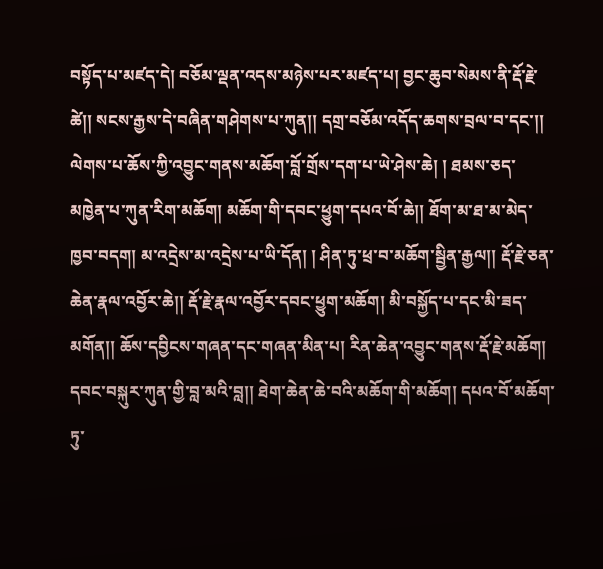བསྟོད་པ་མཛད་དེ། བཅོམ་ལྡན་འདས་མཉེས་པར་མཛད་པ། བྱང་ཆུབ་སེམས་ནི་རྡོ་རྗེ་ཚེ།། སངས་རྒྱས་དེ་བཞིན་གཤེགས་པ་ཀུན།། དགྲ་བཅོམ་འདོད་ཆགས་བྲལ་བ་དང་།། ལེགས་པ་ཆོས་ཀྱི་འབྱུང་གནས་མཆོག་བློ་གྲོས་དག་པ་ཡེ་ཤེས་ཆེ། ། ཐམས་ཅད་མཁྱེན་པ་ཀུན་རིག་མཆོག། མཆོག་གི་དབང་ཕྱུག་དཔའ་བོ་ཆེ།། ཐོག་མ་ཐ་མ་མེད་ཁྱབ་བདག། མ་འདྲེས་མ་འདྲེས་པ་ཡི་དོན། ། ཤིན་ཏུ་ཕྲ་བ་མཆོག་སྦྱིན་རྒྱལ།། རྡོ་རྗེ་ཅན་ཆེན་རྣལ་འབྱོར་ཆེ།། རྡོ་རྗེ་རྣལ་འབྱོར་དབང་ཕྱུག་མཆོག། མི་བསྐྱོད་པ་དང་མི་ཟད་མགོན།། ཆོས་དབྱིངས་གཞན་དང་གཞན་མིན་པ། རིན་ཆེན་འབྱུང་གནས་རྡོ་རྗེ་མཆོག། དབང་བསྐུར་ཀུན་གྱི་བླ་མའི་བླ།། ཐེག་ཆེན་ཆེ་བའི་མཆོག་གི་མཆོག། དཔའ་བོ་མཆོག་ཏུ་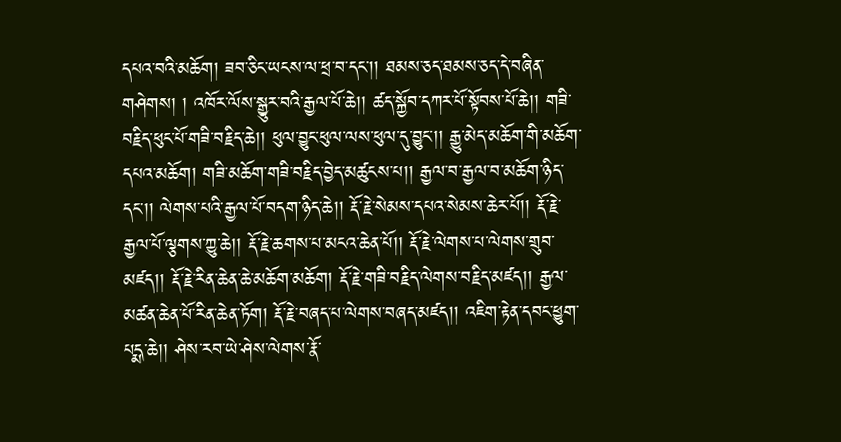དཔའ་བའི་མཆོག། ཟབ་ཅིང་ཡངས་ལ་ཕྲ་བ་དང་།། ཐམས་ཅད་ཐམས་ཅད་དེ་བཞིན་གཤེགས། ། འཁོར་ལོས་སྒྱུར་བའི་རྒྱལ་པོ་ཆེ།། ཚད་སྐྱོབ་དཀར་པོ་སྟོབས་པོ་ཆེ།། གཟི་བརྗིད་ཕུང་པོ་གཟི་བརྗིད་ཆེ།། ཕུལ་བྱུང་ཕུལ་ལས་ཕུལ་དུ་བྱུང་།། རྒྱུ་མེད་མཆོག་གི་མཆོག་དཔའ་མཆོག། གཟི་མཆོག་གཟི་བརྗིད་བྱེད་མཚུངས་པ།། རྒྱལ་བ་རྒྱལ་བ་མཆོག་ཉིད་དང་།། ལེགས་པའི་རྒྱལ་པོ་བདག་ཉིད་ཆེ།། རྡོ་རྗེ་སེམས་དཔའ་སེམས་ཆེར་པོ།། རྡོ་རྗེ་རྒྱལ་པོ་ལྕགས་ཀྱུ་ཆེ།། རྡོ་རྗེ་ཆགས་པ་མངའ་ཆེན་པོ།། རྡོ་རྗེ་ལེགས་པ་ལེགས་གྲུབ་མཛད།། རྡོ་རྗེ་རིན་ཆེན་ཆེ་མཆོག་མཆོག། རྡོ་རྗེ་གཟི་བརྗིད་ལེགས་བརྗིད་མཛད།། རྒྱལ་མཚན་ཆེན་པོ་རིན་ཆེན་ཏོག། རྡོ་རྗེ་བཞད་པ་ལེགས་བཞད་མཛད།། འཇིག་རྟེན་དབང་ཕྱུག་པདྨ་ཆེ།། ཤེས་རབ་ཡེ་ཤེས་ལེགས་རྣོ་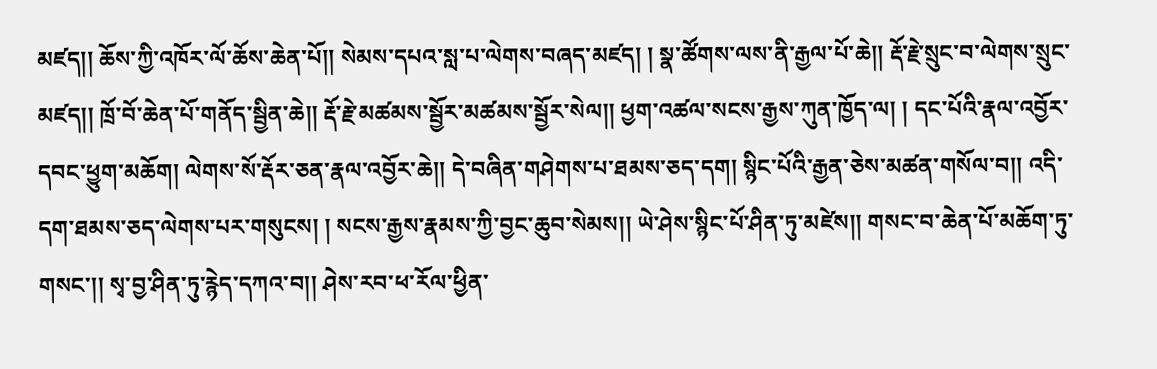མཛད།། ཆོས་ཀྱི་འཁོར་ལོ་ཆོས་ཆེན་པོ།། སེམས་དཔའ་སླ་པ་ལེགས་བཞད་མཛད། ། སྣ་ཚོགས་ལས་ནི་རྒྱལ་པོ་ཆེ།། རྡོ་རྗེ་སྲུང་བ་ལེགས་སྲུང་མཛད།། ཁྲོ་བོ་ཆེན་པོ་གནོད་སྦྱིན་ཆེ།། རྡོ་རྗེ་མཚམས་སྦྱོར་མཚམས་སྦྱོར་སེལ།། ཕྱག་འཚལ་སངས་རྒྱས་ཀུན་ཁྱོད་ལ། ། དང་པོའི་རྣལ་འབྱོར་དབང་ཕྱུག་མཆོག། ལེགས་སོ་རྡོར་ཅན་རྣལ་འབྱོར་ཆེ།། དེ་བཞིན་གཤེགས་པ་ཐམས་ཅད་དག། སྙིང་པོའི་རྒྱན་ཅེས་མཚན་གསོལ་བ།། འདི་དག་ཐམས་ཅད་ལེགས་པར་གསུངས། ། སངས་རྒྱས་རྣམས་ཀྱི་བྱང་ཆུབ་སེམས།། ཡེ་ཤེས་སྙིང་པོ་ཤིན་ཏུ་མཛེས།། གསང་བ་ཆེན་པོ་མཆོག་ཏུ་གསང་།། སྭ་བྱ་ཤིན་ཏུ་རྙེད་དཀའ་བ།། ཤེས་རབ་ཕ་རོལ་ཕྱིན་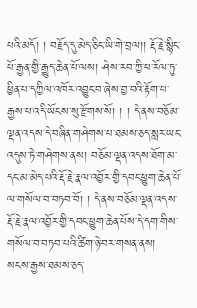པའི་མདོ། ། བརྗོད་དུ་མེད་ཅིང་ཡི་གེ་བྲལ།། རྡོ་རྗེ་སྙིང་པོ་རྒྱན་གྱི་རྒྱུད་ཆེན་པོ་ལས། ཤེས་རབ་ཀྱི་ཕ་རོལ་ཏུ་ཕྱིན་པ་དཀྱིལ་འཁོར་འབྱུང་བ་ཞེས་བྱ་བའི་རྟོག་པ་རྒྱས་པ་འདི་ཡོངས་སུ་རྫོགས་སོ། ། ། དེ་ནས་བཅོམ་ལྡན་འདས་དེ་བཞིན་གཤེགས་པ་ཐམས་ཅད་སླར་ཡང་འདུས་ཏེ་གཤེགས་ནས། བཅོམ་ལྡན་འདས་ཐོག་མ་དང་མ་མེད་པའི་རྡོ་རྗེ་རྣལ་འབྱོར་གྱི་དབང་ཕྱུག་ཆེན་པོ་ལ་གསོལ་བ་བཏབ་བོ། ། དེ་ནས་བཅོམ་ལྡན་འདས་རྡོ་རྗེ་རྣལ་འབྱོར་གྱི་དབང་ཕྱུག་ཆེན་པོས་དེ་དག་གིས་གསོལ་བ་བཏབ་པའི་ཚིག་ཉེ་བར་གསན་ནས། སངས་རྒྱས་ཐམས་ཅད་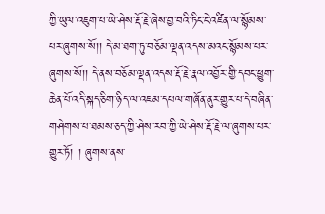ཀྱི་ཡུལ་འཇུག་པ་ཡེ་ཤེས་རྡོ་རྗེ་ཞེས་བྱ་བའི་ཏིང་ངེ་འཛིན་ལ་སྙོམས་པར་ཞུགས་སོ།། དེ་མ་ཐག་ཏུ་བཅོམ་ལྡན་འདས་མའང་སྙོམས་པར་ཞུགས་སོ།། དེ་ནས་བཅོམ་ལྡན་འདས་རྡོ་རྗེ་རྣལ་འབྱོར་གྱི་དབང་ཕྱུག་ཆེན་པོ་འདི་སྐད་ཅིག་ཉིད་ལ་འཇམ་དཔལ་གཞོན་ནུར་གྱུར་པ་དེ་བཞིན་གཤེགས་པ་ཐམས་ཅད་ཀྱི་ཤེས་རབ་ཀྱི་ཡེ་ཤེས་རྡོ་རྗེ་ལ་ཞུགས་པར་གྱུར་ཏོ། ། ཞུགས་ནས་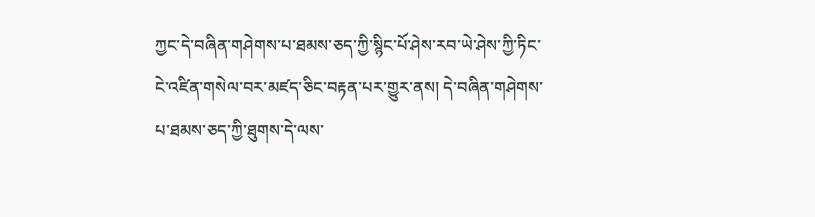ཀྱང་དེ་བཞིན་གཤེགས་པ་ཐམས་ཅད་ཀྱི་སྙིང་པོ་ཤེས་རབ་ཡེ་ཤེས་ཀྱི་ཏིང་ངེ་འཛིན་གསེལ་བར་མཛད་ཅིང་བརྟན་པར་གྱུར་ནས། དེ་བཞིན་གཤེགས་པ་ཐམས་ཅད་ཀྱི་ཐུགས་དེ་ལས་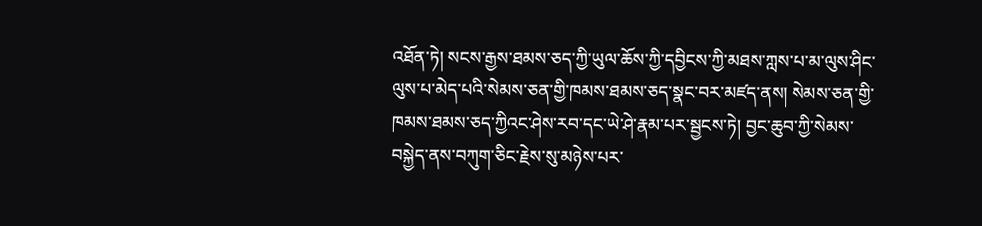འཐོན་ཏེ། སངས་རྒྱས་ཐམས་ཅད་ཀྱི་ཡུལ་ཆོས་ཀྱི་དབྱིངས་ཀྱི་མཐས་ཀླས་པ་མ་ལུས་ཤིང་ལུས་པ་མེད་པའི་སེམས་ཅན་གྱི་ཁམས་ཐམས་ཅད་སྣང་བར་མཛད་ནས། སེམས་ཅན་གྱི་ཁམས་ཐམས་ཅད་ཀྱིའང་ཤེས་རབ་དང་ཡེ་ཤེ་རྣམ་པར་སྦྱངས་ཏེ། བྱང་ཆུབ་ཀྱི་སེམས་བསྐྱེད་ནས་བཀུག་ཅིང་རྗེས་སུ་མཉེས་པར་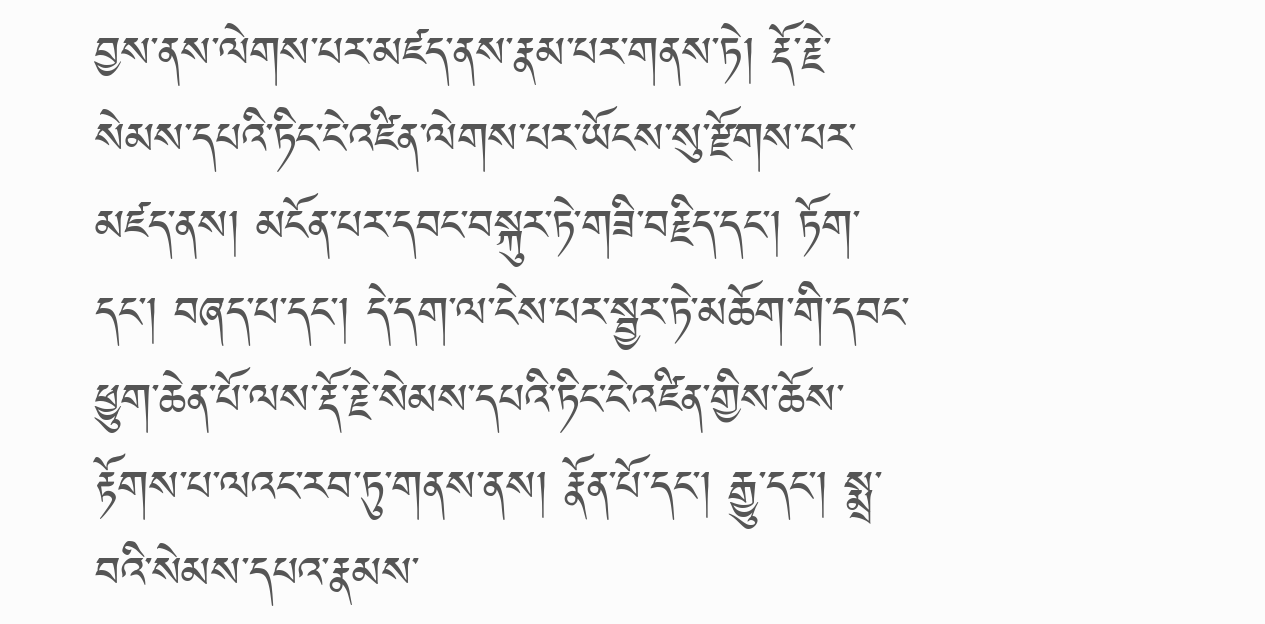བྱས་ནས་ལེགས་པར་མཛད་ནས་རྣམ་པར་གནས་ཏེ། རྡོ་རྗེ་སེམས་དཔའི་ཏིང་ངེ་འཛིན་ལེགས་པར་ཡོངས་སུ་རྫོགས་པར་མཛད་ནས། མངོན་པར་དབང་བསྐུར་ཏེ་གཟི་བརྗིད་དང་། ཏོག་དང་། བཞད་པ་དང་། དེ་དག་ལ་ངེས་པར་སྦྱར་ཏེ་མཆོག་གི་དབང་ཕྱུག་ཆེན་པོ་ལས་རྡོ་རྗེ་སེམས་དཔའི་ཏིང་ངེ་འཛིན་གྱིས་ཆོས་རྟོགས་པ་ལའང་རབ་ཏུ་གནས་ནས། རྣོན་པོ་དང་། རྒྱུ་དང་། སྨྲ་བའི་སེམས་དཔའ་རྣམས་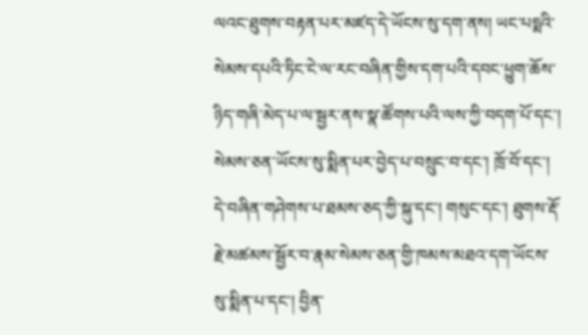ལའང་ཐུགས་བརྟན་པར་མཛད་དེ་ཡོངས་སུ་དག་ནས། ཡང་པདྨའི་སེམས་དཔའི་ཏིང་ངེ་ལ་རང་བཞིན་གྱིས་དག་པའི་དབང་ཕྱུག་ཆོས་ཉིད་གཞི་མེད་པ་ལ་སྦྱར་ནས་སྣ་ཚོགས་པའི་ལས་ཀྱི་བདག་པོ་དང་། སེམས་ཅན་ཡོངས་སུ་སྨིན་པར་བྱེད་པ་བསྲུང་བ་དང་། ཁྲོ་བོ་དང་། དེ་བཞིན་གཤེགས་པ་ཐམས་ཅད་ཀྱི་སྐུ་དང་། གསུང་དང་། ཐུགས་རྡོ་རྗེ་མཚམས་སྦྱོར་བ་རྣམ་སེམས་ཅན་གྱི་ཁམས་མཐའ་དག་ཡོངས་སུ་སྨིན་པ་དང་། བྱིན་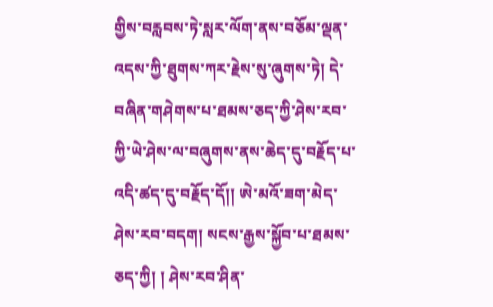གྱིས་བརླབས་ཏེ་སླར་ལོག་ནས་བཅོམ་ལྡན་འདས་ཀྱི་ཐུགས་ཀར་རྗེས་སུ་ཞུགས་ཏེ། དེ་བཞིན་གཤེགས་པ་ཐམས་ཅད་ཀྱི་ཤེས་རབ་ཀྱི་ཡེ་ཤེས་ལ་བཞུགས་ནས་ཆེད་དུ་བརྗོད་པ་འདི་ཚད་དུ་བརྗོད་དོ།། ཨེ་མའོ་ཟག་མེད་ཤེས་རབ་བདག། སངས་རྒྱས་སྐྱོབ་པ་ཐམས་ཅད་ཀྱི། ། ཤེས་རབ་ཤིན་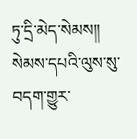ཏུ་དྲི་མེད་སེམས།། སེམས་དཔའི་ལུས་སུ་བདག་གྱུར་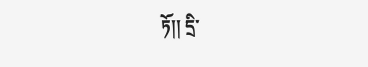ཏོ།། དྲི་